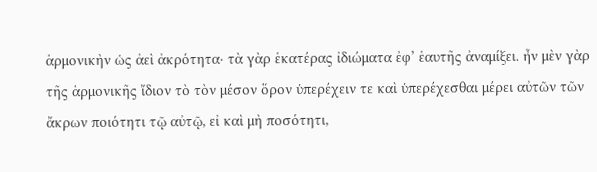ἁρμονικὴν ὡς ἀεὶ ἀκρότητα· τὰ γὰρ ἑκατέρας ἰδιώματα ἐφ’ ἑαυτῆς ἀναμίξει. ἦν μὲν γὰρ τῆς ἁρμονικῆς ἴδιον τὸ τὸν μέσον ὅρον ὑπερέχειν τε καὶ ὑπερέχεσθαι μέρει αὐτῶν τῶν ἄκρων ποιότητι τῷ αὐτῷ, εἰ καὶ μὴ ποσότητι,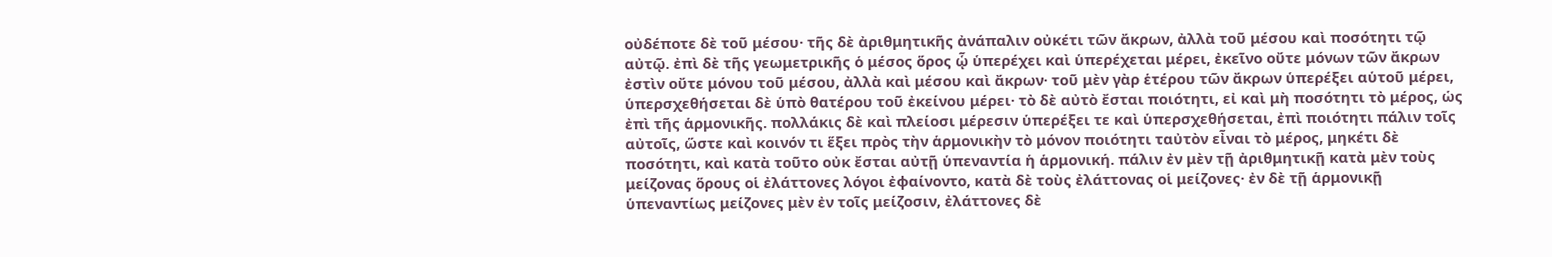οὐδέποτε δὲ τοῦ μέσου· τῆς δὲ ἀριθμητικῆς ἀνάπαλιν οὐκέτι τῶν ἄκρων, ἀλλὰ τοῦ μέσου καὶ ποσότητι τῷ αὐτῷ. ἐπὶ δὲ τῆς γεωμετρικῆς ὁ μέσος ὅρος ᾧ ὑπερέχει καὶ ὑπερέχεται μέρει, ἐκεῖνο οὔτε μόνων τῶν ἄκρων ἐστὶν οὔτε μόνου τοῦ μέσου, ἀλλὰ καὶ μέσου καὶ ἄκρων· τοῦ μὲν γὰρ ἑτέρου τῶν ἄκρων ὑπερέξει αὑτοῦ μέρει, ὑπερσχεθήσεται δὲ ὑπὸ θατέρου τοῦ ἐκείνου μέρει· τὸ δὲ αὐτὸ ἔσται ποιότητι, εἰ καὶ μὴ ποσότητι τὸ μέρος, ὡς ἐπὶ τῆς ἁρμονικῆς. πολλάκις δὲ καὶ πλείοσι μέρεσιν ὑπερέξει τε καὶ ὑπερσχεθήσεται, ἐπὶ ποιότητι πάλιν τοῖς αὐτοῖς, ὥστε καὶ κοινόν τι ἕξει πρὸς τὴν ἁρμονικὴν τὸ μόνον ποιότητι ταὐτὸν εἶναι τὸ μέρος, μηκέτι δὲ ποσότητι, καὶ κατὰ τοῦτο οὐκ ἔσται αὐτῇ ὑπεναντία ἡ ἁρμονική. πάλιν ἐν μὲν τῇ ἀριθμητικῇ κατὰ μὲν τοὺς μείζονας ὅρους οἱ ἐλάττονες λόγοι ἐφαίνοντο, κατὰ δὲ τοὺς ἐλάττονας οἱ μείζονες· ἐν δὲ τῇ ἁρμονικῇ ὑπεναντίως μείζονες μὲν ἐν τοῖς μείζοσιν, ἐλάττονες δὲ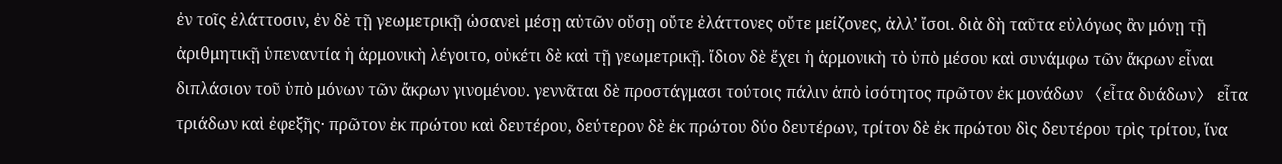ἐν τοῖς ἐλάττοσιν, ἐν δὲ τῇ γεωμετρικῇ ὡσανεὶ μέσῃ αὐτῶν οὔσῃ οὔτε ἐλάττονες οὔτε μείζονες, ἀλλ’ ἴσοι. διὰ δὴ ταῦτα εὐλόγως ἂν μόνῃ τῇ ἀριθμητικῇ ὑπεναντία ἡ ἁρμονικὴ λέγοιτο, οὐκέτι δὲ καὶ τῇ γεωμετρικῇ. ἴδιον δὲ ἔχει ἡ ἁρμονικὴ τὸ ὑπὸ μέσου καὶ συνάμφω τῶν ἄκρων εἶναι διπλάσιον τοῦ ὑπὸ μόνων τῶν ἄκρων γινομένου. γεννᾶται δὲ προστάγμασι τούτοις πάλιν ἀπὸ ἰσότητος πρῶτον ἐκ μονάδων 〈εἶτα δυάδων〉 εἶτα τριάδων καὶ ἐφεξῆς· πρῶτον ἐκ πρώτου καὶ δευτέρου, δεύτερον δὲ ἐκ πρώτου δύο δευτέρων, τρίτον δὲ ἐκ πρώτου δὶς δευτέρου τρὶς τρίτου, ἵνα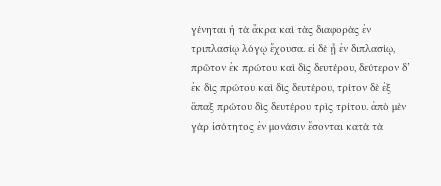γένηται ἡ τὰ ἄκρα καὶ τὰς διαφορὰς ἐν τριπλασίῳ λόγῳ ἔχουσα. εἰ δὲ ᾖ ἐν διπλασίῳ, πρῶτον ἐκ πρώτου καὶ δὶς δευτέρου, δεύτερον δ’ ἐκ δὶς πρώτου καὶ δὶς δευτέρου, τρίτον δὲ ἐξ ἅπαξ πρώτου δὶς δευτέρου τρὶς τρίτου. ἀπὸ μὲν γὰρ ἰσότητος ἐν μονάσιν ἔσονται κατὰ τὰ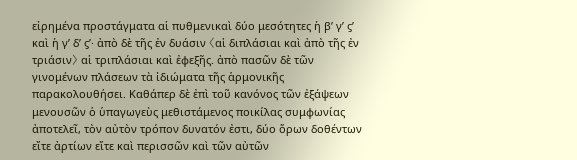εἰρημένα προστάγματα αἱ πυθμενικαὶ δύο μεσότητες ἡ βʹ γʹ ϛʹ καὶ ἡ γʹ δʹ ϛʹ· ἀπὸ δὲ τῆς ἐν δυάσιν 〈αἱ διπλάσιαι καὶ ἀπὸ τῆς ἐν τριάσιν〉 αἱ τριπλάσιαι καὶ ἐφεξῆς. ἀπὸ πασῶν δὲ τῶν γινομένων πλάσεων τὰ ἰδιώματα τῆς ἁρμονικῆς παρακολουθήσει. Καθάπερ δὲ ἐπὶ τοῦ κανόνος τῶν ἐξάψεων μενουσῶν ὁ ὑπαγωγεὺς μεθιστάμενος ποικίλας συμφωνίας ἀποτελεῖ, τὸν αὐτὸν τρόπον δυνατόν ἐστι, δύο ὅρων δοθέντων εἴτε ἀρτίων εἴτε καὶ περισσῶν καὶ τῶν αὐτῶν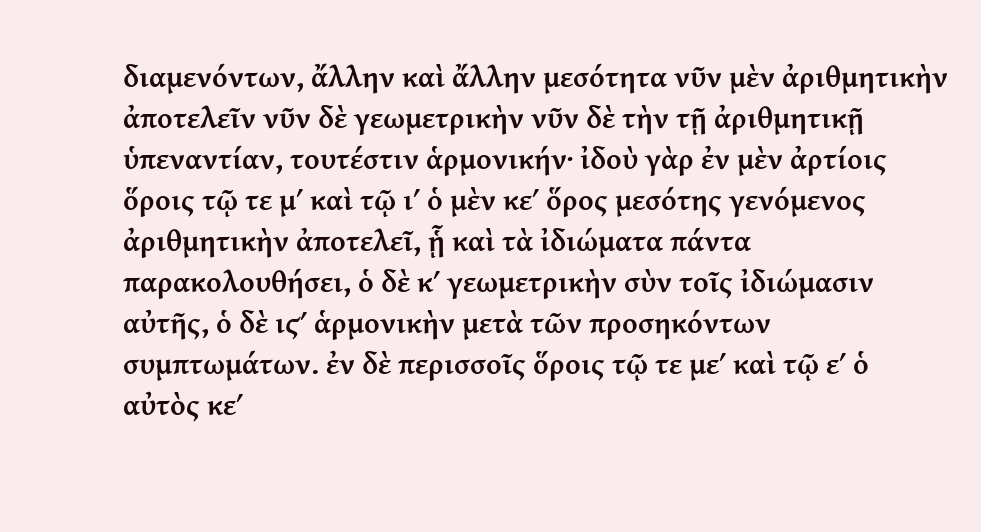διαμενόντων, ἄλλην καὶ ἄλλην μεσότητα νῦν μὲν ἀριθμητικὴν ἀποτελεῖν νῦν δὲ γεωμετρικὴν νῦν δὲ τὴν τῇ ἀριθμητικῇ ὑπεναντίαν, τουτέστιν ἁρμονικήν· ἰδοὺ γὰρ ἐν μὲν ἀρτίοις ὅροις τῷ τε μʹ καὶ τῷ ιʹ ὁ μὲν κεʹ ὅρος μεσότης γενόμενος ἀριθμητικὴν ἀποτελεῖ, ᾗ καὶ τὰ ἰδιώματα πάντα παρακολουθήσει, ὁ δὲ κʹ γεωμετρικὴν σὺν τοῖς ἰδιώμασιν αὐτῆς, ὁ δὲ ιϛʹ ἁρμονικὴν μετὰ τῶν προσηκόντων συμπτωμάτων. ἐν δὲ περισσοῖς ὅροις τῷ τε μεʹ καὶ τῷ εʹ ὁ αὐτὸς κεʹ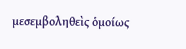μεσεμβοληθεὶς ὁμοίως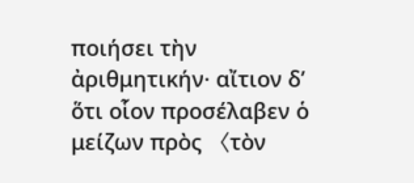ποιήσει τὴν ἀριθμητικήν· αἴτιον δ’ ὅτι οἷον προσέλαβεν ὁ μείζων πρὸς 〈τὸν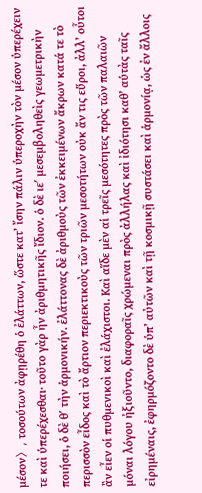μέσον〉, τοσούτων ἀφῃρέθη ὁ ἐλάττων, ὥστε κατ’ ἴσην πάλιν ὑπεροχὴν τὸν μέσον ὑπερέχειν τε καὶ ὑπερέχεσθαι· τοῦτο γὰρ ἦν ἀριθμητικῆς ἴδιον. ὁ δὲ ιεʹ μεσεμβοληθεὶς γεωμετρικὴν ποιήσει, ὁ δὲ θʹ τὴν ἁρμονικήν. ἐλάττονας δὲ ἀριθμοὺς τῶν ἐκκειμένων ἄκρων κατά τε τὸ περισσὸν εἶδος καὶ τὸ ἄρτιον περιεκτικοὺς τῶν τριῶν μεσοτήτων οὐκ ἄν τις εὕροι, ἀλλ’ οὗτοι ἂν εἶεν οἱ πυθμενικοὶ καὶ ἐλάχιστοι. Καὶ αἵδε μὲν αἱ τρεῖς μεσότητες πρὸς τῶν παλαιῶν μόναι λόγου ἠξιοῦντο, διαφοραῖς χρώμεναι πρὸς ἀλλήλας καὶ ἰδιότησι καθ’ αὑτὰς ταῖς εἰρημέναις, ἐφηρμόζοντο δὲ ὑπ’ αὐτῶν καὶ τῇ κοσμικῇ συστάσει καὶ ἁρμονίᾳ, ὡς ἐν ἄλλοις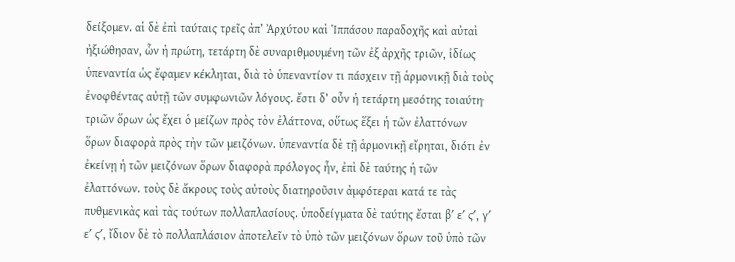δείξομεν. αἱ δὲ ἐπὶ ταύταις τρεῖς ἀπ’ Ἀρχύτου καὶ Ἱππάσου παραδοχῆς καὶ αὐταὶ ἠξιώθησαν, ὧν ἡ πρώτη, τετάρτη δὲ συναριθμουμένη τῶν ἐξ ἀρχῆς τριῶν, ἰδίως ὑπεναντία ὡς ἔφαμεν κέκληται, διὰ τὸ ὑπεναντίον τι πάσχειν τῇ ἁρμονικῇ διὰ τοὺς ἐνοφθέντας αὐτῇ τῶν συμφωνιῶν λόγους. ἔστι δ’ οὖν ἡ τετάρτη μεσότης τοιαύτη· τριῶν ὅρων ὡς ἔχει ὁ μείζων πρὸς τὸν ἐλάττονα, οὕτως ἕξει ἡ τῶν ἐλαττόνων ὅρων διαφορὰ πρὸς τὴν τῶν μειζόνων. ὑπεναντία δὲ τῇ ἁρμονικῇ εἴρηται, διότι ἐν ἐκείνῃ ἡ τῶν μειζόνων ὅρων διαφορὰ πρόλογος ἦν, ἐπὶ δὲ ταύτης ἡ τῶν ἐλαττόνων. τοὺς δὲ ἄκρους τοὺς αὐτοὺς διατηροῦσιν ἀμφότεραι κατά τε τὰς πυθμενικὰς καὶ τὰς τούτων πολλαπλασίους. ὑποδείγματα δὲ ταύτης ἔσται βʹ εʹ ϛʹ, γʹ εʹ ϛʹ, ἴδιον δὲ τὸ πολλαπλάσιον ἀποτελεῖν τὸ ὑπὸ τῶν μειζόνων ὅρων τοῦ ὑπὸ τῶν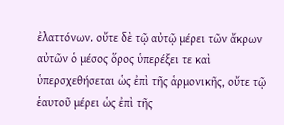ἐλαττόνων. οὔτε δὲ τῷ αὐτῷ μέρει τῶν ἄκρων αὐτῶν ὁ μέσος ὅρος ὑπερέξει τε καὶ ὑπερσχεθήσεται ὡς ἐπὶ τῆς ἁρμονικῆς, οὔτε τῷ ἑαυτοῦ μέρει ὡς ἐπὶ τῆς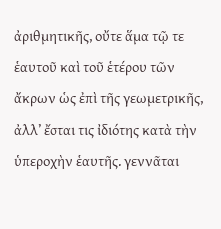ἀριθμητικῆς, οὔτε ἅμα τῷ τε ἑαυτοῦ καὶ τοῦ ἑτέρου τῶν ἄκρων ὡς ἐπὶ τῆς γεωμετρικῆς, ἀλλ’ ἔσται τις ἰδιότης κατὰ τὴν ὑπεροχὴν ἑαυτῆς. γεννᾶται